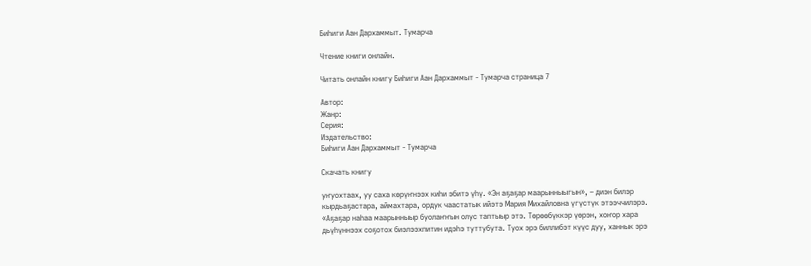Биһиги Аан Дархаммыт. Тумарча

Чтение книги онлайн.

Читать онлайн книгу Биһиги Аан Дархаммыт - Тумарча страница 7

Автор:
Жанр:
Серия:
Издательство:
Биһиги Аан Дархаммыт - Тумарча

Скачать книгу

уҥуохтаах, уу саха көрүҥнээх киһи эбитэ үһү. «Эн аҕаҕар маарынныыгын», – диэн билэр кырдьаҕастара, аймахтара, ордук чаастатык ийэтэ Мария Михайловна үгүстүк этээччилэрэ. «Аҕаҕар наһаа маарынныыр буолаҥҥын олус таптыыр этэ. Төрөөбүккэр үөрэн, хоҥор хара дьүһүннээх соҕотох биэлээхпитин идэһэ туттубута. Туох эрэ биллибэт күүс дуу, ханнык эрэ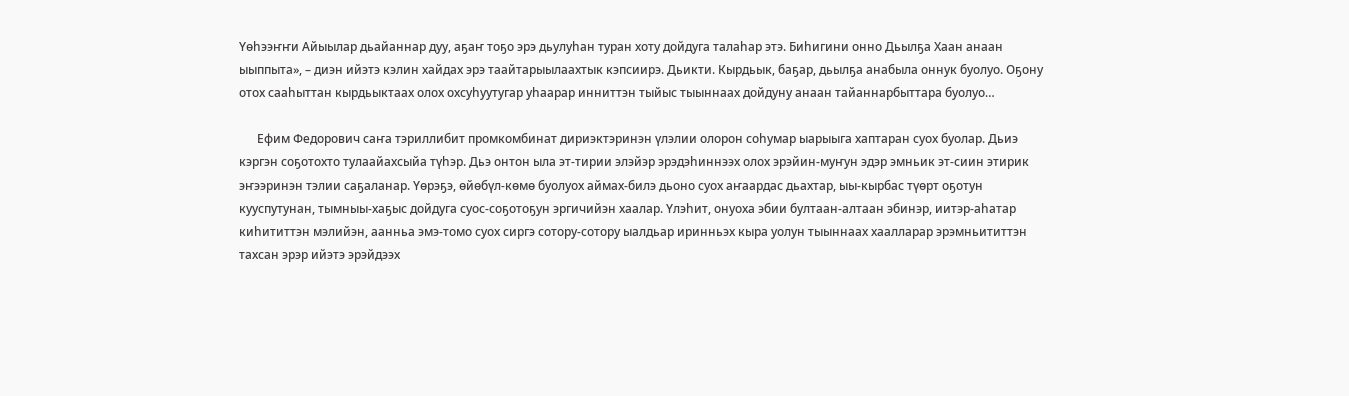Үөһээҥҥи Айыылар дьайаннар дуу, аҕаҥ тоҕо эрэ дьулуһан туран хоту дойдуга талаһар этэ. Биһигини онно Дьылҕа Хаан анаан ыыппыта», – диэн ийэтэ кэлин хайдах эрэ таайтарыылаахтык кэпсиирэ. Дьикти. Кырдьык, баҕар, дьылҕа анабыла оннук буолуо. Оҕону отох сааһыттан кырдьыктаах олох охсуһуутугар уһаарар инниттэн тыйыс тыыннаах дойдуну анаан тайаннарбыттара буолуо…

      Ефим Федорович саҥа тэриллибит промкомбинат дириэктэринэн үлэлии олорон соһумар ыарыыга хаптаран суох буолар. Дьиэ кэргэн соҕотохто тулаайахсыйа түһэр. Дьэ онтон ыла эт-тирии элэйэр эрэдэһиннээх олох эрэйин-муҥун эдэр эмньик эт-сиин этирик эҥээринэн тэлии саҕаланар. Үөрэҕэ, өйөбүл-көмө буолуох аймах-билэ дьоно суох аҥаардас дьахтар, ыы-кырбас түөрт оҕотун кууспутунан, тымныы-хаҕыс дойдуга суос-соҕотоҕун эргичийэн хаалар. Үлэһит, онуоха эбии бултаан-алтаан эбинэр, иитэр-аһатар киһититтэн мэлийэн, аанньа эмэ-томо суох сиргэ сотору-сотору ыалдьар иринньэх кыра уолун тыыннаах хаалларар эрэмньититтэн тахсан эрэр ийэтэ эрэйдээх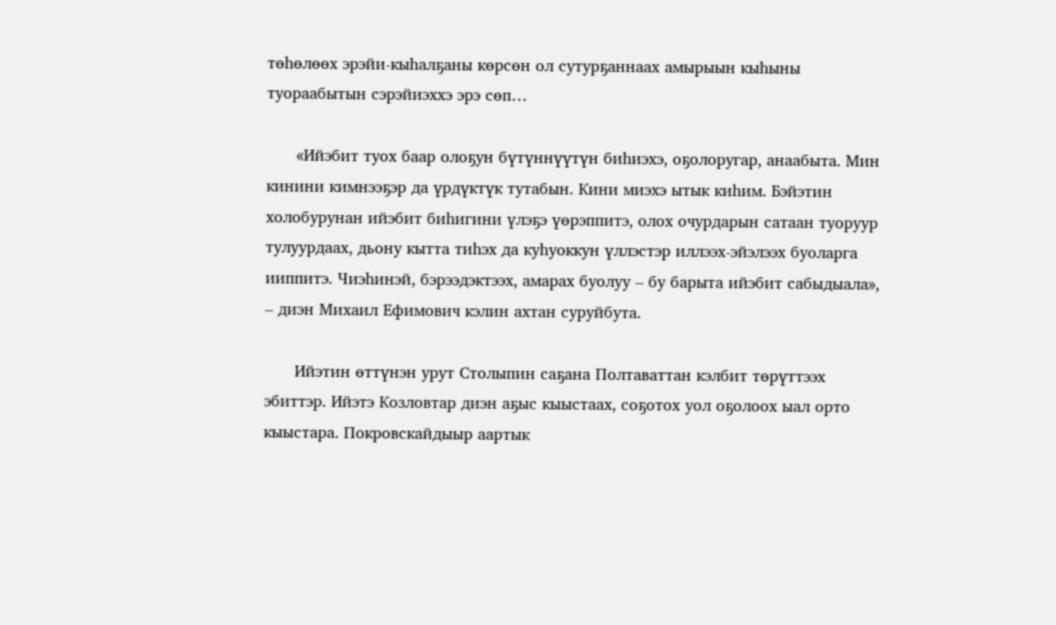төһөлөөх эрэйи-кыһалҕаны көрсөн ол сутурҕаннаах амырыын кыһыны туораабытын сэрэйиэххэ эрэ сөп…

      «Ийэбит туох баар олоҕун бүтүннүүтүн биһиэхэ, оҕолоругар, анаабыта. Мин кинини кимнээҕэр да үрдүктүк тутабын. Кини миэхэ ытык киһим. Бэйэтин холобурунан ийэбит биһигини үлэҕэ үөрэппитэ, олох очурдарын сатаан туоруур тулуурдаах, дьону кытта тиһэх да куһуоккун үллэстэр иллээх-эйэлээх буоларга ииппитэ. Чиэһинэй, бэрээдэктээх, амарах буолуу – бу барыта ийэбит сабыдыала», – диэн Михаил Ефимович кэлин ахтан суруйбута.

      Ийэтин өттүнэн урут Столыпин саҕана Полтаваттан кэлбит төрүттээх эбиттэр. Ийэтэ Козловтар диэн аҕыс кыыстаах, соҕотох уол оҕолоох ыал орто кыыстара. Покровскайдыыр аартык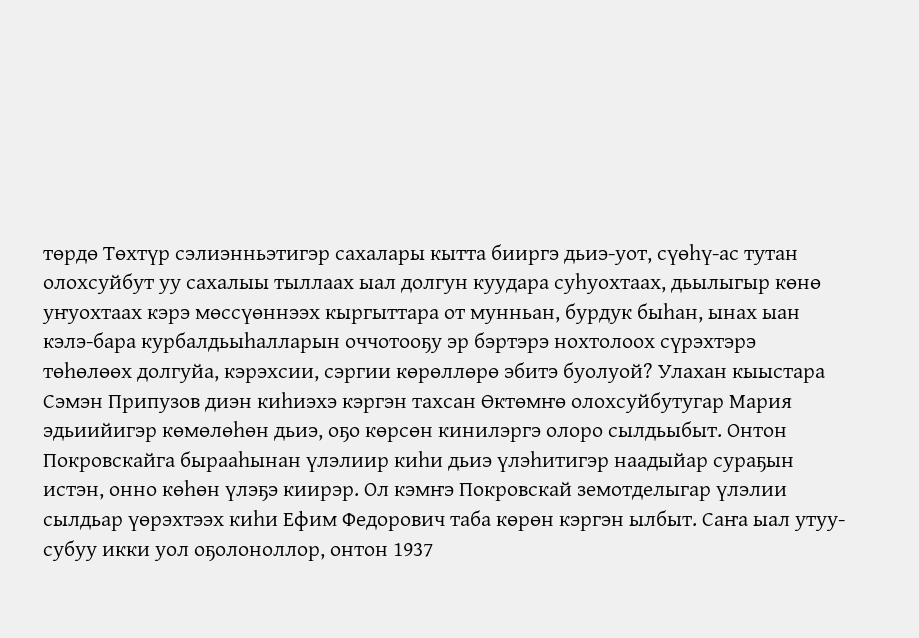төрдө Төхтүр сэлиэнньэтигэр сахалары кытта бииргэ дьиэ-уот, сүөһү-ас тутан олохсуйбут уу сахалыы тыллаах ыал долгун куудара суһуохтаах, дьылыгыр көнө уҥуохтаах кэрэ мөссүөннээх кыргыттара от мунньан, бурдук быһан, ынах ыан кэлэ-бара курбалдьыһалларын оччотооҕу эр бэртэрэ нохтолоох сүрэхтэрэ төһөлөөх долгуйа, кэрэхсии, сэргии көрөллөрө эбитэ буолуой? Улахан кыыстара Сэмэн Припузов диэн киһиэхэ кэргэн тахсан Өктөмҥө олохсуйбутугар Мария эдьиийигэр көмөлөһөн дьиэ, оҕо көрсөн кинилэргэ олоро сылдьыбыт. Онтон Покровскайга бырааһынан үлэлиир киһи дьиэ үлэһитигэр наадыйар сураҕын истэн, онно көһөн үлэҕэ киирэр. Ол кэмҥэ Покровскай земотделыгар үлэлии сылдьар үөрэхтээх киһи Ефим Федорович таба көрөн кэргэн ылбыт. Саҥа ыал утуу-субуу икки уол оҕолоноллор, онтон 1937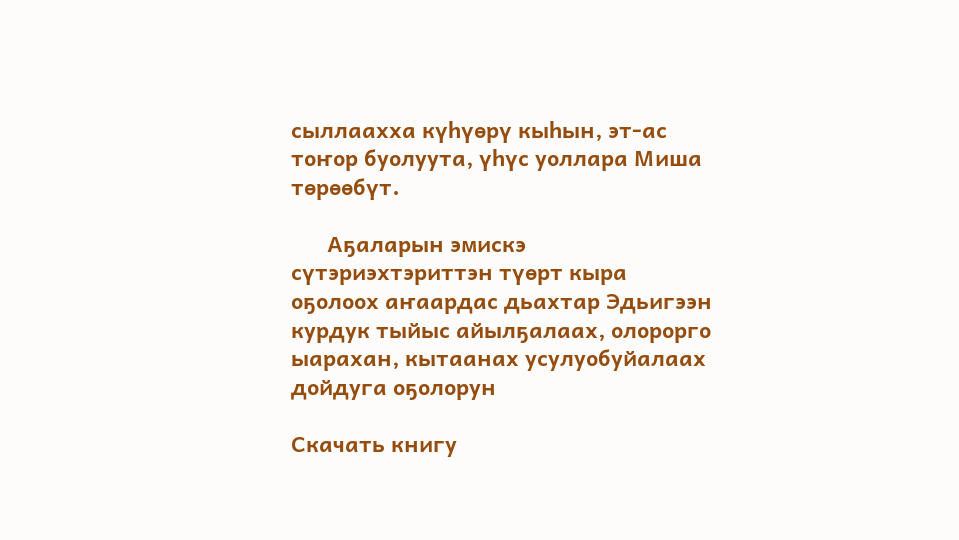сыллаахха күһүөрү кыһын, эт-ас тоҥор буолуута, үһүс уоллара Миша төрөөбүт.

      Аҕаларын эмискэ сүтэриэхтэриттэн түөрт кыра оҕолоох аҥаардас дьахтар Эдьигээн курдук тыйыс айылҕалаах, олорорго ыарахан, кытаанах усулуобуйалаах дойдуга оҕолорун

Скачать книгу